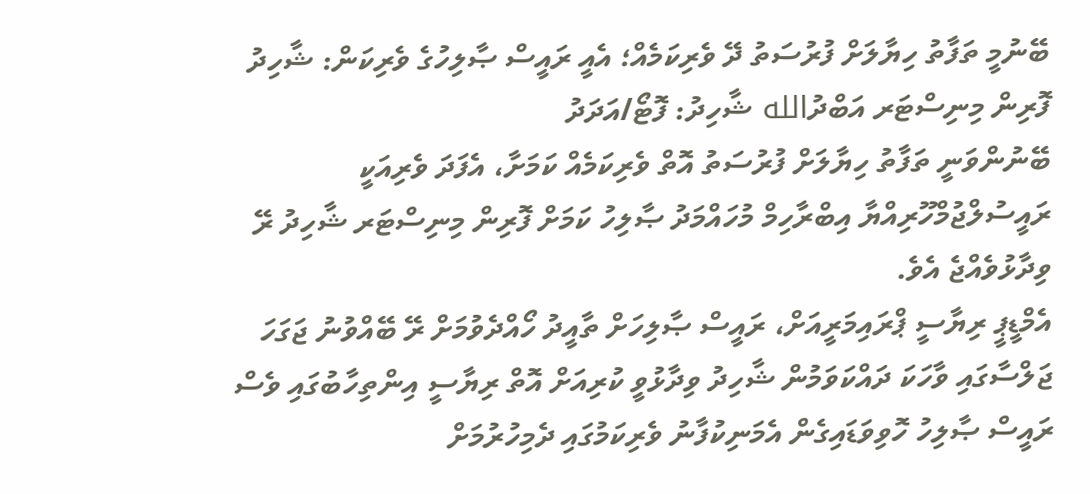ބޭނުމީ ތަފާތު ހިޔާލަށް ފުރުސަތު ދޭ ވެރިކަމެއް؛ އެއީ ރައީސް ޞާލިހުގެ ވެރިކަން: ޝާހިދު
ފޮރިން މިނިސްޓަރ އަބްދުالله ޝާހިދު: ފޮޓޯ/އަދަދު
ބޭނުންވަނީ ތަފާތު ހިޔާލަށް ފުރުސަތު އޮތް ވެރިކަމެއް ކަމަށާ، އެފަދަ ވެރިއަކީ ރައީސުލްޖުމްހޫރިއްޔާ އިބްރާހިމް މުހައްމަދު ޞާލިހު ކަމަށް ފޮރިން މިނިސްޓަރ ޝާހިދު ރޭ ވިދާޅުވެއްޖެ އެވެ.
އެމްޑީޕީ ރިޔާސީ ޕްރައިމަރީއަށް، ރައީސް ޞާލިހަށް ތާއީދު ހޯއްދެވުމަށް ރޭ ބޭއްވުނު ޖަގަހަ ޖަލްސާގައި ވާހަކަ ދައްކަވަމުން ޝާހިދު ވިދާޅުވީ ކުރިއަށް އޮތް ރިޔާސީ އިންތިހާބުގައި ވެސް ރައީސް ޞާލިހު ހޮވިވަޑައިގެން އެމަނިކުފާނު ވެރިކަމުގައި ދެމިހުރުމަށް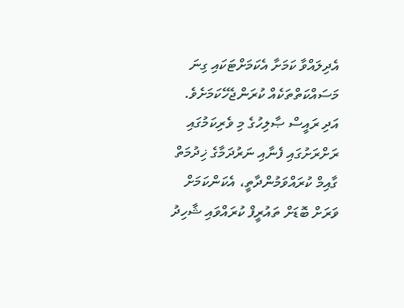އެދިލައްވާ ކަމަށާ އެކަމަށްޓަކައި ގިނަ މަސައްކަތްތަކެއް ކުރަންޖެހޭކަމަށެވެ.
އަދި ރައީސް ޞާލިހުގެ މި ވެރިކަމުގައި ރަށްރަށުގައި ފެނާއި ނަރުދަމާގެ ޚިދުމަތް ގާއިމް ކުރައްވަމުންދާތީ، އެކަންކަމަށް ވަރަށް ބޮޑަށް ތައުރީފް ކުރައްވައި ޝާހިދު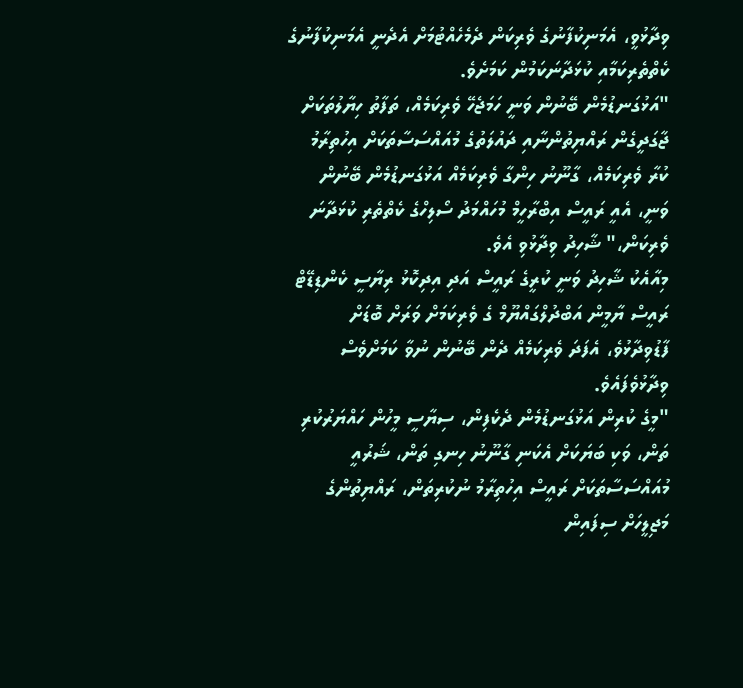ވިދާޅުވީ، އެމަނިކުފާނުގެ ވެރިކަން ދެމެހެއްޓުމަށް އެދެނީ އެމަނިކުފާނުގެ ކެތްތެރިކަމާއި ކުޅަދާނަކަމުން ކަމަށެވެ.
"އަޅުގަނޑުމެން ބޭނުން ވަނީ ހަމަޖެހޭ ވެރިކަމެއް، ތަފާތު ހިޔާލުތަކަށް ޖާގަދީގެން ރައްޔިތުންނާއި ދައުލަތުގެ މުއައްސަސާތަކަށް އިހުތިރާމު ކުރާ ވެރިކަމެއް، ގާނޫނު ހިންގާ ވެރިކަމެއް އަޅުގަނޑުމެން ބޭނުން ވަނީ، އެއީ ރައީސް އިބްރާހީމް މުހައްމަދު ސޯލިހްގެ ކެތްތެރި ކުޅަދާނަ ވެރިކަން،" ޝާހިދު ވިދާޅުވި އެވެ.
މިއާއެކު ޝާހިދު ވަނީ ކުރީގެ ރައީސް އަދި އިދިކޮޅު ރިޔާސީ ކެންޑިޑޭޓް ރައީސް ޔާމީން އަބްދުލްގައްޔޫމް ގެ ވެރިކަމަށް ވަރަށް ބޮޑަށް ފާޑުވިދާޅުވެ، އެފަދަ ވެރިކަމެއް ދެން ބޭނުން ނުވާ ކަމަށްވެސް ވިދާޅުވެފައެވެ.
"މީގެ ކުރިން އަޅުގަނޑުމެން ދެކެފިން، ސިޔާސީ މީހުން ހައްޔަރުކުރި ތަން، ވަކި ބަޔަކަށް އެކަނި ގާނޫނު ހިނގި ތަން، ޝަރުއީ މުއައްސަސާތަކަށް ރައީސް އިހުތިރާމު ނުކުރިތަން، ރައްޔިތުންގެ މަޖިލީހަށް ސިފައިން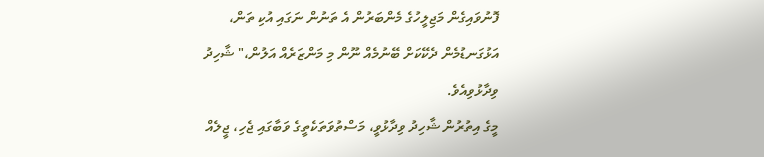ފޮނުވައިގެން މަޖިލީހުގެ މެންބަރުން އެ ތަނުން ނަގައި އުކި ތަން، އަޅުގަނޑުމެން ދެކޭކަށް ބޭނުމެއް ނޫން މި މަންޒަރެއް އަލުން،" ޝާހިދު ވިދާޅުވިއެވެ.
މީގެ އިތުރުން ޝާހިދު ވިދާޅުވީ، މަސްތުވަތަކެތީގެ ވަބާގައި ޖެހި، ޖީލެއް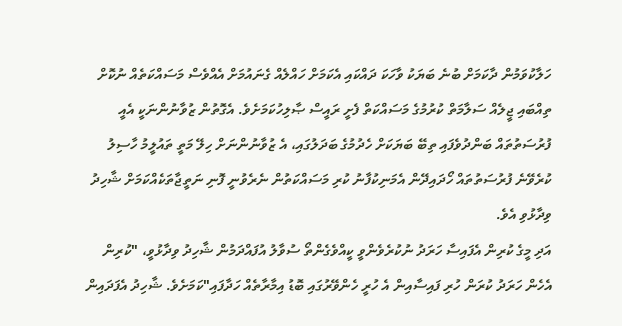ހަލާކުވަމުން ދާކަމަށް ބުނެ ބަޔަކު ވާހަކަ ދައްކައި އެކަމަށް ހައްލެއް ގެނައުމަށް އެއްވެސް މަސައްކަތެއް ނުކޮށް ތިއްބައި ޖީލެއް ސަލާމަތް ކުރުމުގެ މަސައްކަތް ފެށީ ރައީސް ޞާލިހުކަމަށެވެ. އެގޮތުން ޒުވާނުންނަކީ އެއީ ފުރުސަތުތައް ބަންދުވެފައި ތިބޭ ބަޔަކަށް ހެދުމުގެ ބަދަލުގައި، އެ ޒުވާނުންނަށް ހިލޭ މަތީ ތައުލީމު ހާސިލު ކުރެވޭނެ ފުރުސަތުތައް ހޯދައިދޭން އެމަނިކުފާނު ކުރި މަސައްކަތުން ނެރެވުނީ ފޮނި ނަތީޖާތަކެއްކަމަށް ޝާހިދު ވިދާޅުވި އެވެ.
އަދި މީގެ ކުރިން އެފައިސާ ހަރަދު ނުކުރެވެންވީ ކީއްވެގެންތޯ ސުވާލު އުފައްދަމުން ޝާހިދު ވިދާޅުވީ، "ކުރިން އެހެން ހަރަދު ކުރަން ހުރި ފައިސާއިން އެ ހުރީ ހެންވޭރުގައި ބޮޑު އިމާރާތެއް ހަދާފައި"ކަމަށެވެ. ޝާހިދު އެފަދައިން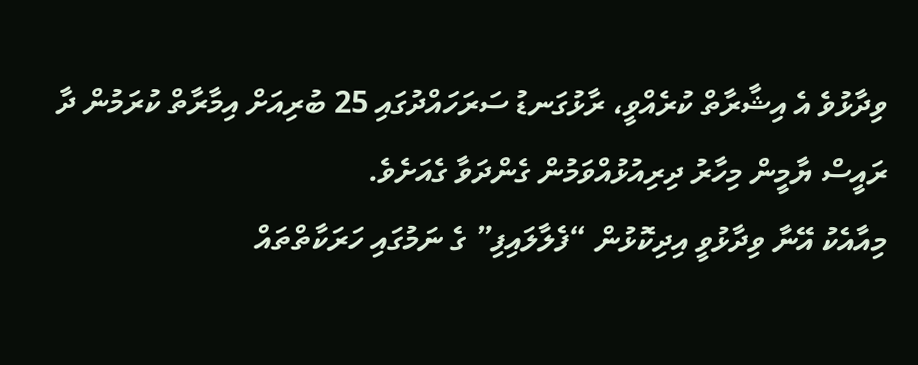ވިދާޅުވެ އެ އިޝާރާތް ކުރެއްވީ، ރާޅުގަނޑު ސަރަހައްދުގައި 25 ބުރިއަށް އިމާރާތް ކުރަމުން ދާ ރައީސް ޔާމީން މިހާރު ދިރިއުޅުއްވަމުން ގެންދަވާ ގެއަށެވެ.
މިއާއެކު އޭނާ ވިދާޅުވީ އިދިކޮޅުން “ފެލާލައިފި” ގެ ނަމުގައި ހަރަކާތްތައް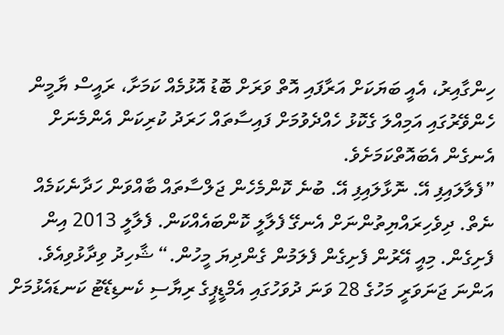ހިންގާއިރު، އެއީ ބަޔަކަށް އަރާފައި އޮތް ވަރަށް ބޮޑު އޮޅުމެއް ކަމަށާ، ރައީސް ޔާމީން ހެންވޭރުގައި އަމިއްލަ ގެކޮޅު ހެއްދެވުމަށް ފައިސާތައް ހަރަދު ކުރިކަން އެންމެނަށް އެނގެން އެބައޮތްކަމަށެވެ.
”ފެލާލައިފި އޭ. ނޮޅާލައިފި އޭ. ބުނެ ކޮންމެހެން ޖަލްސާތައް ބާއްވަން ހަދާނެކަމެއް ނެތް. ދިވެހިރައްޔިތުންނަށް އެނގޭ ފެލާލީ ކޮންބައެއްކަން. ފެލާލީ 2013 އިން ފެށިގެން. މިއީ އޭރުން ފެށިގެން ފެލަމުން ގެންދިޔަ މީހުން.“ ޝާހިދު ވިދާޅުވިއެވެ.
އަންނަ ޖަނަވަރީ މަހުގެ 28 ވަނަ ދުވަހުގައި އެމްޑީޕީގެ ރިޔާސި ކެނޑިޑޭޓު ކަނޑައެޅުމަށް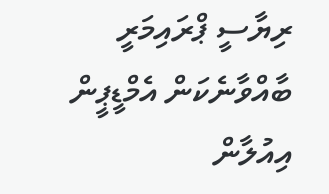ރިޔާސީ ޕްރައިމަރީ ބާއްވާނެކަން އެމްޑީޕީން އިއުލާން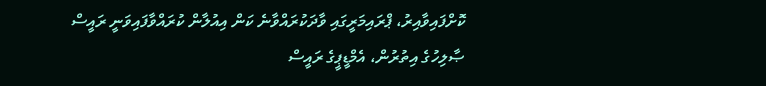ކޮށްފައިވާއިރު، ޕްރައިމަރީގައި ވާދަކުރައްވާނެ ކަން އިއުލާން ކުރައްވާފައިވަނީ ރައީސް ޞާލިހުގެ އިތުރުން، އެމްޑީޕީގެ ރައީސް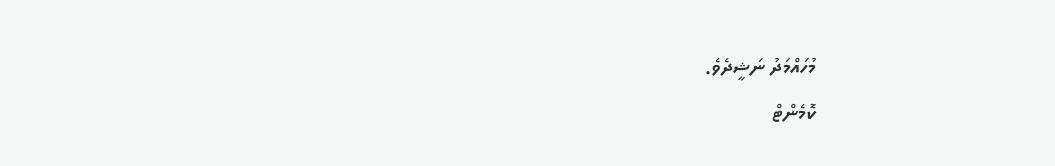މުހައްމަދު ނަޝީދެވެ.
ކޮމެންޓް